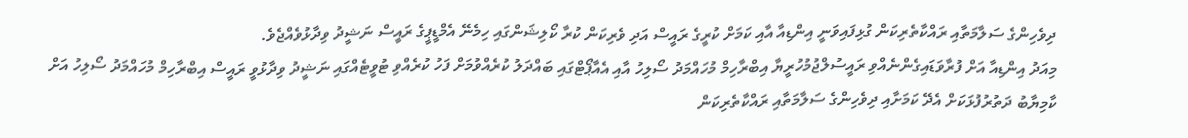ދިވެހިންގެ ސަލާމަތާއި ރައްކާތެރިކަން ގުޅިފައިވަނީ އިންޑިއާ އާއި ކަމަށް ކުރީގެ ރައީސް އަދި ވެރިކަން ކުރާ ކޯލިޝަންގައި ހިމެނޭ އެމްޑީޕީގެ ރައީސް ނަޝީދު ވިދާޅުވެއްޖެވެ.
މިއަދު އިންޑިއާ އަށް ފުރާވަޑައިގެންނެއްވި ރައީސުލްޖުމުހުރީޔާ އިބްރާހިމް މުހައްމަދު ސޯލިހު އާއި އެއާޕޯޓްގައި ބައްދަލު ކުރެއްވުމަށް ފަހު ކުރެއްވި ޓުވީޓެއްގައި ނަޝީދު ވިދާޅުވީ ރައީސް އިބްރާހިމް މުހައްމަދު ސޯލިހު އަށް ކާމިޔާބު ދަތުރުފުޅަކަށް އެދޭ ކަމަށާއި ދިވެހިންގެ ސަލާމަތާއި ރައްކާތެރިކަން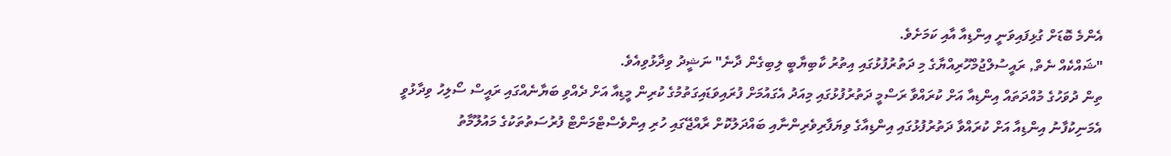އެންމެ ބޮޑަށް ގުޅިފައިވަނީ އިންޑިއާ އާއި ކަމަށެވެ.
"ޝައްކެއް ނެތް, ރައީސުލްޖުމްހޫރިއްޔާގެ މި ދަތުރުފުޅުގައި އިތުރު ކާބިޔާބީ ލިބިގެން ދާނެ" ނަޝީދު ވިދާޅުވިއެވެ.
ތިން ދުވަހުގެ މުއްދަތައް އިންޑިއާ އަށް ކުރައްވާ ރަސްމީ ދަތުރުފުޅުގައި މިއަދު އެގައުމަށް ފުރައިވަޑައިގަތުމުގެ ކުރިން މީޑިއާ އަށް ދެއްވި ބަޔާނެއްގައި ރައީސް ސޯލިހު ވިދާޅުވީ އެމަނިކުފާނު އިންޑިއާ އަށް ކުރައްވާ ދަތުރުފުޅުގައި އިންޑިއާގެ ވިޔަފާރިވެރިންނާއި ބައްދަލުކޮށް ރާއްޖޭގައި ހުރި އިންވެސްޓްމަންޓް ފުރުސަތުތަކުގެ މައުލޫމާތު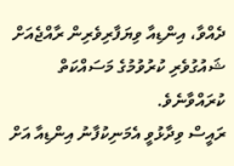ދެއްވާ، އިންޑިއާ ވިޔަފާރިވެރިން ރާއްޖެއަށް ޝައުގުވެރި ކުރުވުމުގެ މަސައްކަތް ކުރައްވާނެވެ.
ރައީސް ވިދާޅުވީ އެމަނިކުފާނު އިންޑިއާ އަށް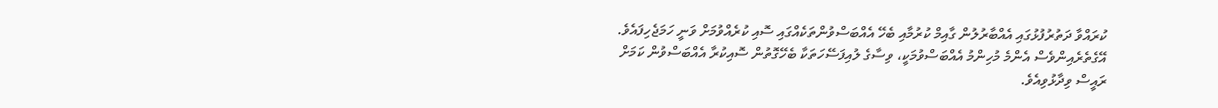ކުރައްވާ ދަތުރުފުޅުގައި އެއްބާރުލުން ގާއިމް ކުރުމާއި ބެހޭ އެއްބަސްވުންތަކެއްގައި ސޮއި ކުރެއްވުމަށް ވަނީ ހަމަޖެހިފައެވެ. އޭގެތެރެއިންވެސް އެންމެ މުހިންމު އެއްބަސްވުމަކީ، ވިސާގެ ލުއިފަސޭހަތަކާ ބެހޭގޮތުން ސޮއިކުރާ އެއްބަސްވުން ކަމަށް ރައީސް ވިދާޅުވިއެވެ.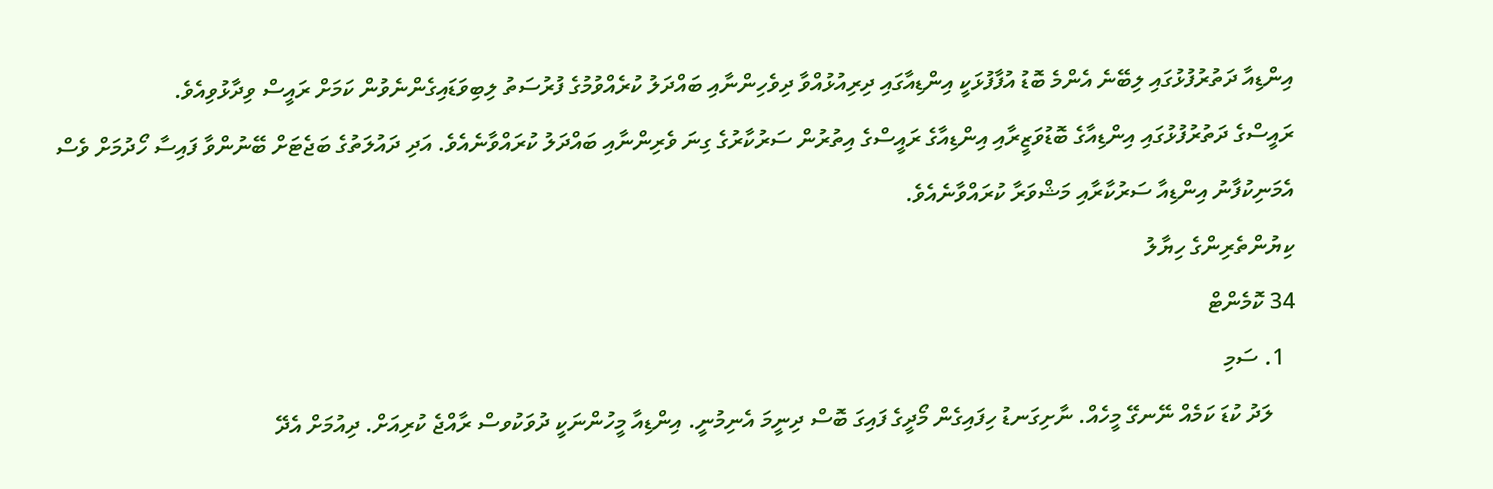އިންޑިއާ ދަތުރުފުޅުގައި ލިބޭނެ އެންމެ ބޮޑު އުފާފުޅަކީ އިންޑިއާގައި ދިރިއުޅުއްވާ ދިވެހިންނާއި ބައްދަލު ކުރެއްވުމުގެ ފުރުސަތު ލިބިވަޑައިގެންނެވުން ކަމަށް ރައީސް ވިދާޅުވިއެވެ.
ރައީސްގެ ދަތުރުފުޅުގައި އިންޑިއާގެ ބޮޑުވަޒީރާއި އިންޑިއާގެ ރައީސްގެ އިތުރުން ސަރުކާރުގެ ގިނަ ވެރިންނާއި ބައްދަލު ކުރައްވާނެއެވެ. އަދި ދައުލަތުގެ ބަޖެޓަށް ބޭނުންވާ ފައިސާ ހޯދުމަށް ވެސް އެމަނިކުފާނު އިންޑިއާ ސަރުކާރާއި މަޝްވަރާ ކުރައްވާނެއެވެ.
ކިޔުންތެރިންގެ ހިޔާލު
34 ކޮމެންޓް
  1. ސަމި
    ލަދު ކުޑަ ކަމެއް ނޭނގޭ މީހެއް. ނާށިގަނޑު ހިފައިގެން މޯދީގެ ފައިގަ ބޮސް ދިނީމަ އެނިމުނީ. އިންޑިއާ މީހުންނަކީ ދުވަކުވސް ރާއްޖެ ކުރިއަށް. ދިއުމަށް އެދޭ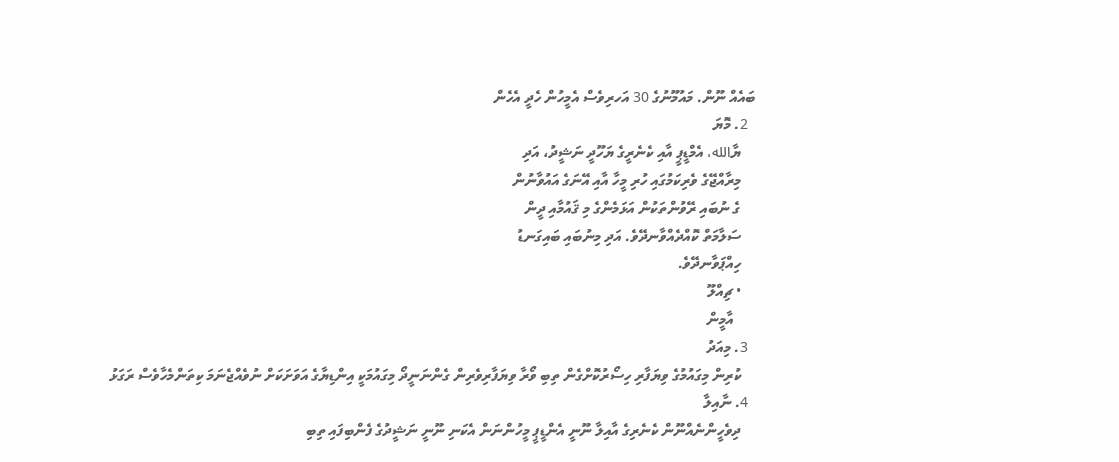ބައެއް ނޫން. މައުމޫނުގެ 30 އަހރިވެސް އެމީހުން ހެދީ އެހެން
  2. މޮޔަ
    ޔާالله، އެމްޑީޕީ އާއި ކެނެރީގެ ޔަހޫދީ ނަޝީދު، އަދި
    މިރާއްޖޭގެ ވެރިކަމުގައި ހުރި މީހާ އާއި އޭނަގެ އައުވާނުން
    ގެ ނުބައި ރޭވުންތަކުން އަޅަމެންގެ މި ޤައުމާއި ދީން
    ސަލާމަތް ކޮއްދެއްވާނދޭވެ. އަދި މިނުބައި ބައިގަނޑު
    ހިއްޕަވާނދޭވެ.
    • ޗިއްލޫ
      އާމީން
  3. މިއަދު
    ކުރިން މިގައުމުގެ ވިޔަފާރި ހިސޯރުކޮށްގެން ތިބި ވޯރާ ވިޔަފާރިވެރިން ގެންނަނީދޯ މިގައުމަކީ އިންޑިޔާގެ އަވަށަކަށް ނުވެއްޖެނަމަ ކިތަންމެހާވެސް ރަގަޅު
  4. ނާއިލާ
    ދިވެހީންނެއްނޫން ކެނެރިގެ އާއިލާ ނޫނީ އެންޑީޕީ މީހުންނަން އެކަނި ނޫނީ ނަޝީދުގެ ފެންބިފައި ތިބި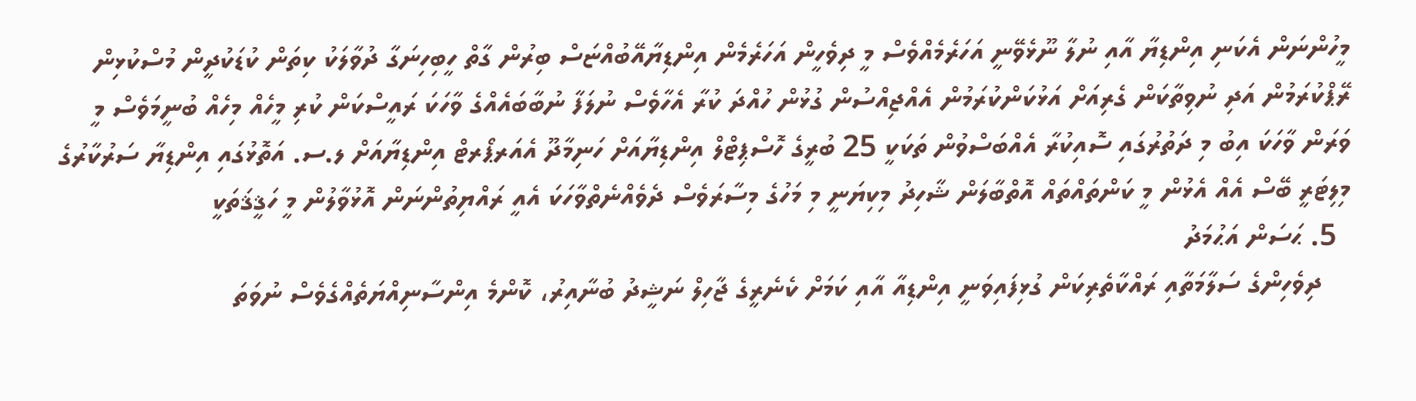މީހުންނަން އެކަނި އިންޑިޔާ އާއި ނުލާ ނޫޅެވޭނީ އަހަރެމެއްވެސް މީ ދިވެހީން އަހަރެމެން އިންޑިޔާއޭބުއްޏަސް ބިރުން ގާތް ހީބިހިނަގާ ދުވާލަކު ކިތަން ކުޑަކުދީން މުސްކުޅިން ރޭޕްކުރަމުން އަދި ނުވިތާކަން ގެރިއަށް އަޅުކަންކުރަމުން އެއްޖިއްސުން ގުޅުން ހުއްދަ ކުރާ އެހާވެސް ނުލަފާ ނުބާބައެއްގެ ވާހަކަ ރައީސްކަން ކުރި މީހެއް މިހެއް ބުނީމަވެސް މީ ވަރަން ވާހަކަ އިބު މި ދަތުރުގައި ސޮއިކުރާ އެއްބަސްވުން ތަކަކީ 25 ބުރީގެ ހޮސްޕިޓްލް އިންޑިޔާއަށް ހަނިމާދޫ އެއަރޕޯރޓް އިންޑިޔާއަށް ލ.ސ. އަތޮޅުގައި އިންޑިޔާ ސަރުކާރުގެ މިލިޓަރީ ބޭސް އެއް އެޅުން މީ ކަންތައްތައް އޮތްބާލަން ޝާހިދު މިކިޔަނީ މި މަހުގެ މިސާރަވެސް ދެވެއްނެތްވާހަކަ އެއީ ރައްޔިތުންނަން އޮޅުވާލުން މީ ހަޤީޤަތަކީ
  5. ޙަސަން އަޙުމަދު
    ދިވެހިންގެ ސަލާމަތާއި ރައްކާތެރިކަން ގުޅިފައިވަނީ އިންޑިއާ އާއި ކަމަށް ކެނެރީގެ ޖާހިލް ނަޝީދު ބުނާއިރު، ކޮންމެ އިންސާނިއްޔަތެއްގެވެސް ނުވަތަ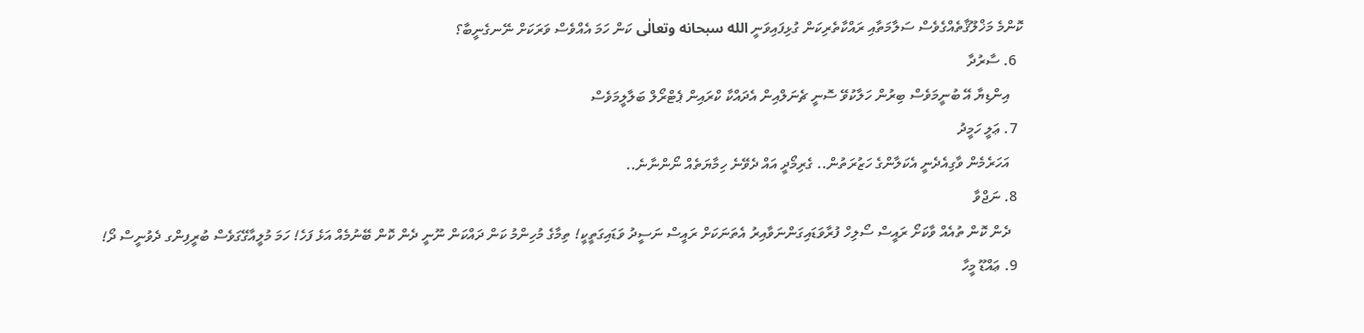ކޮންމެ މަޚްލޫޤާތެއްގެވެސް ސަލާމަތާއި ރައްކާތެރިކަން ގުޅިފައިވަނީ الله سبحانه وتعالٰى ކަން ހަމަ އެއްވެސް ވަރަކަށް ނޭނގެނީބާ؟
  6. ސާރުދާ
    އިންޑިޔާ އޭ ބުނީމަވެސް ބިރުން ހަލާކުވޭ ސޮނީ ޗެނަލްއިން އެދައްކާ ކްރައިން ޕެޓްރޯލް ބަލާލީމަވެސް
  7. ޢަލީ ހަމީދު
    އަހަރެމެން ވާގިއެދެނީ އެކަލާންގެ ހަޒުރަތުން.. ގެރިމޯދީ އައް ދެވޭނެ ހިމާޔަތެއް ނޯންނާނެ..
  8. ނަޖްވާ
    ދެން ކޮން ތުއެއް ވާކަށޯ ރައީސް ސޯލިހް ފުރާވަޑައިގަންނަވާއިރު އެތަނަކަށް ރައީސް ނަސީދު ވަޑައިގަތީކީ! ތިމާގެ މުހިންމު ކަން ދައްކަން ނޫނީ ދެން ކޮން ބޭނުމެއް އަޅެ ފަހެ! ހަމަ މުލީއާގޭގަވެސް ބުރީފިންގ ދެވުނީސް ދޯ!
  9. ޢައްޑޫ މީހާ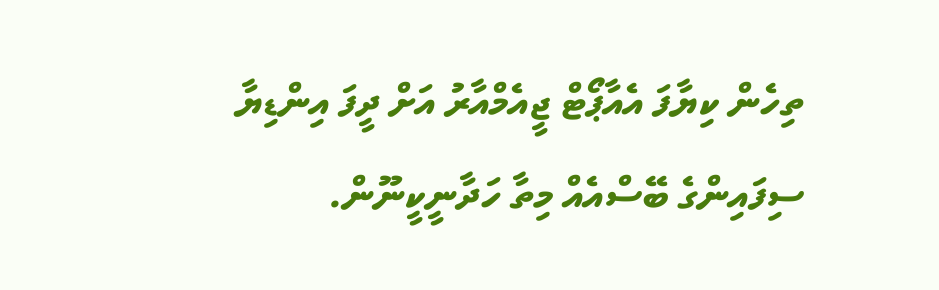ތިހެން ކިޔާފަ އެއާޕޯޓް ޖީއެމްއާރު އަށް ދީފަ އިންޑިޔާ ސިފައިންގެ ބޭސްއެއް މިތާ ހަދާނީކީނޫން.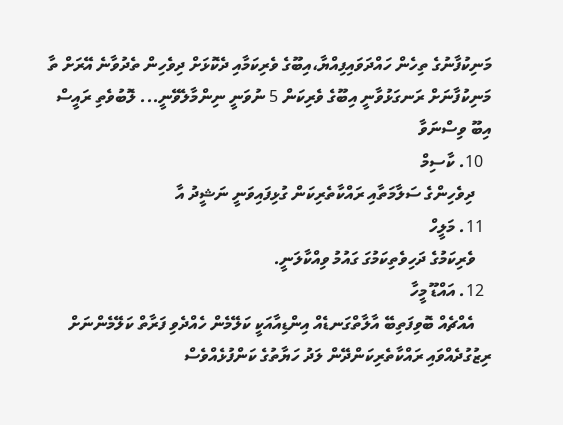މަނިކުފާނުގެ ތިހެން ހައްދަވައިފިއްޔާ،އިބޫގެ ވެރިކަމާއި ދެކޮޅަށް ދިވެހިން ތެދުވާނެ އޭރަށް ތާ މަނިކުފާނަށް ރަނގަޅުވާނީ އިބޫގެ ވެރިކަން 5 ނުވަނީ ނިންމާލެވޭނީ... ލޮބުވެތި ރައީސް އިބޫ ވިސްނަވާ
  10. ކާސިމް
    ދިވެހިންގެ ސަލާމަތާއި ރައްކާތެރިކަން ގުޅިފައިވަނީ ނަޝީދު އާ
  11. މަލީހް
    ވެރިކަމުގެ ދަހިވެތިކަމުގަ ގައުމު ވިއްކާލަނީ.
  12. އައްޑޫ މީހާ
    އެއްޗެއް ބޮވިފަތިބޭ އާލާތްގަނޑެއް އިންޑިއާއަކީ ކަލޭމެން ހެއްދެވި ފަރާތް ކަލޭމެންނަށް ރިޒުގުދެއްވައި ރައްކާތެރިކަންދޭން ލަދު ހަޔާތުގެ ކަންފުޅެއްވެސް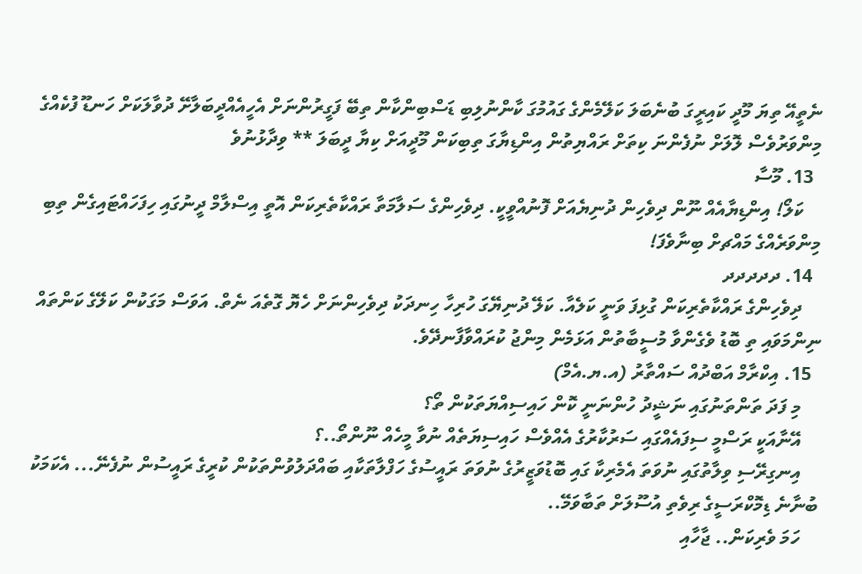ނެތީއޭ ތިޔަ މޫދީ ކައިރީގަ ބުނެބަލަ ކަލޭމެންގެ ގައުމުގަ ކާންނުލިބި ޑަސްބިންކާން ތިބޭ ފަގީރުންނަށް އެހީއެއްދީބަލާށޭ ދުވާލަކަށް ހަނޑޫ ފުކެއްގެ މިންވަރުވެސް ލޮލަށް ނުފެންނަ ކިތަށް ރައްޔިތުން އިންޑިޔާގަ ތިބިކަން މޫދީއަށް ކިޔާ ދީބަލަ ** ވިދާޅުނުވެ
  13. މޫސާ
    ކަލޯ! އިންޑިޔާއެއް ނޫން ދިވެހިން ދުނިޔެއަށް ފޮނުއްވީކީ. ދިވެހިންގެ ސަލާމަތާ ރައްކާތެރިކަން އޮތީ އިސްލާމް ދީނުގައި ހިފަހައްޓައިގެން ތިބި މިންވަރެއްގެ މައްޗށް ބިނާވެފަ!
  14. ދދދދދ
    ދިވެހިންގެ ރައްކާތެރިކަން ގުޅިފަ ވަނީ ކަލެއާ. ކަލޭ ދުނިޔޭގަ ހުރިހާ ހިނދަކު ދިވެހިންނަށް ހެޔޮ ގޮތެއަ ނެތް. އަވަސް މަގަކުން ކަލޭގެ ކަންތައް ނިންމަވައި ތި ބޮޑު ވެގެންވާ މުސީބާތުން އަޅަމެން މިންޖު ކުރައްވާފާނދޭވެ.
  15. އިކްރާމް އަބްދުއް ސައްތާރު (އ.ޔ.އެމް)
    މި ފަދަ ތަންތަނުގައި ނަޝީދު ހުންނަނީ ކޮން ހައިސިއްޔަތަކުން ތޯ؟
    އޭނާއަކީ ރަސްމީ ސިފައެއްގައި ސަރުކާރުގެ އެއްވެސް ހައިސިޔަތެއް ނުވާ މީހެއް ނޫންތޯ..؟
    އިނގިރޭސި ވިލާތުގައި ނުވަތަ އެމެރިކާ ގައި ބޮޑުވަޒީރުގެ ނުވަތަ ރައީސުގެ ހަފްލާތަކާއި ބައްދަލުވުންތަކުން ކުރީގެ ރައީސުން ނުފެނޭ... އެކަމަކު ބުނާނެ ޑިމޮކްރަސީގެ ރިވެތި އުސޫލަށް ތަބާވަމޭ..
    ހަމަ ވެރިކަން.. ޖާހާއި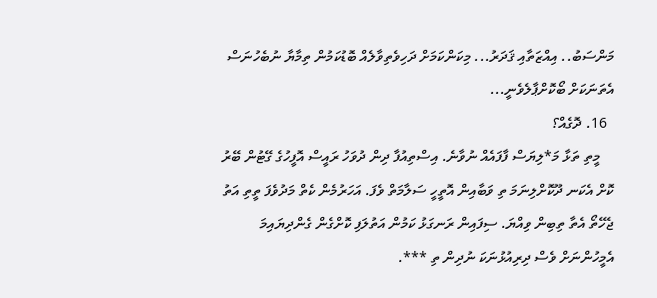މަންސަބު.. އިއްޒަތާއި ޤަދަރު... މިކަންކަމަށް ދަހިވެތިވާލެއް ބޮޑުކަމުން ތިމާޔާ ނުބެހުނަސް އެތަނަކަށް ބޯކޮށްޕާލެވެނީ...
  16. ދޮގެއް؟
    މީތި ތަޅާ މަ*ލިޔަސް ފާފައެއް ނުވާނެ. އިސްތިއުފާ ދިން ދުވަހު ރައީސް އޮފީހުގެ ގޭޓުން ބޭރު ކޮށް އެކަނ ދޫކޮށްލިނަމަ ތި ވަބާއިން އޮތީހީ ސަލާމަތް ވެފަ. އަހަރުމެން ކެތް މަދުވެފަ ތީތި އަތު ޖެހޭތޯ އެތާ ތިބިން ވިއްޔަ. ސިފައިން ރަނގަޅު ކަމުން އަތުލަފި ކޮށްގެން ގެންދިޔައިމަ އެމީހުންނަށް ވެސް ދިރިއުޅުނަކަ ނުދިން ތި ***.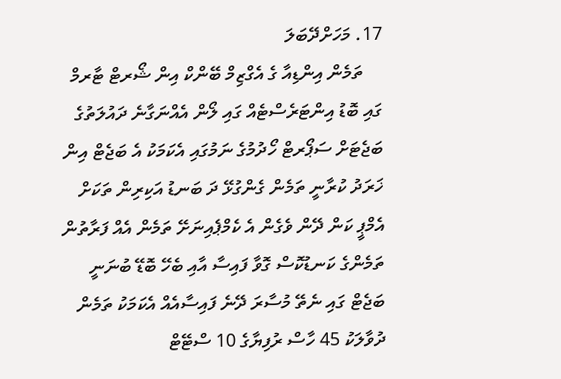17. މަހަށްދޭބަލަ
    ތަމެން އިންޑިއާ ގެ އެގްޒިމް ބޭންކް އިން ޝޯރޓް ޓާރމް ގައި ބޮޑު އިންޓަރެސްޓެއް ގައި ލޯން އެއްނަގާނެ ދައުލަތުގެ ބަޖެޓަށް ސަޕޯރޓް ހޯދުމުގެ ނަމުގައި އެކަމަކު އެ ބަޖެޓް އިން ޚަރަދު ކުރާނީ ތަމެން ގެންގުޅޭ ދަ ބަނޑު އަކިރިން ތަކަށް އެމްޕީ ކަން ދޭން ވެގެން އެ ކެމްޕެއިނަށޭ ތަމެން އެއް ފަރާތުން ތަމެންގެ ކަނޑުކޮސް ގޮވާ ފައިސާ އާއި ބެހޭ ބޮޑޭ ބުނަނީ ބަޖެޓް ގައި ނެތޭ މުސާރަ ދޭނެ ފައިސާއެއް އެކަމަކު ތަމެން ދުވާލަކު 45 ހާސް ރުފިޔާގެ 10 ސްޓޭޓް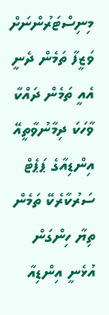މިނިސްޓަރުންނަށް ވަޒީފާ ތަމެން ދެނީ އެއީ ތަމެން ދައްކާ ވާހަކަ ދިމާނުވާތީއޭ އިންޑިއާގެ ޕަޕެޓް ސަރުކާރެކޭ ތަމެން ތިޔާ ހިންގަން އުޅެނީ އިންޑިއާ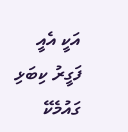އަކީ އެއީ ފަގީރު ކިބަޅި ގައުމެކޭ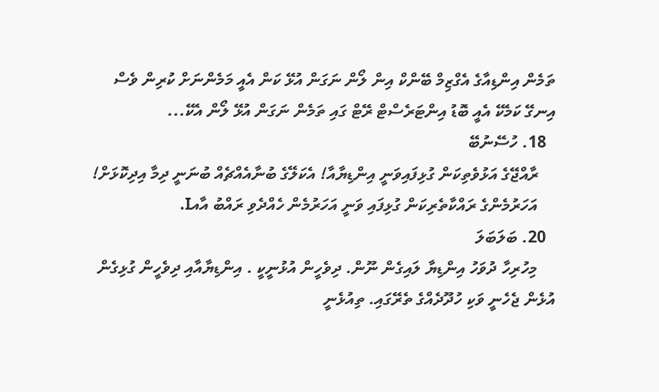ތަމެން އިންޑިއާގެ އެގްޒިމް ބޭންކް އިން ލޯން ނަގަން އުޅޭ ކަން އެއީ މަމެންނަށް ކުރިން ވެސް އިނގޭ ކަމެކޭ އެއީ ބޮޑު އިންޓަރެސްޓް ރޭޓް ގައި ތަމެން ނަގަން އުޅޭ ލޯން އެކޭ...
  18. ހުސޭނުބޭ
    ރާއްޖޭގެ އަޅުވެތިކަން ގުޅިފައިވަނީ އިންޑިޔާއާ! އެކަލޭގެ ބުނާއެއްޗެއް ބުނަނީ ދިމާ އިދިކޮޅަށް!
    އަހަރުމެންގެ ރައްކާތެރިކަން ގުޅިފައި ވަނީ އަހަރުމެން ހެއްދެވި ރައްބު އާއI.
  20. ބަލަބަލަ
    މިހުރިހާ ދުވަހު އިންޑިޔާ ލައިގެން ނޫން. ދިވެހީން އުޅުނީކީ . އިންޑިޔާއާއި ދިވެހީން ގުޅިގެން އުޅެން ޖެހެނީ ވަކި ހުދޫދެއްގެ ތެރޭގައި. ތިއުޅެނީ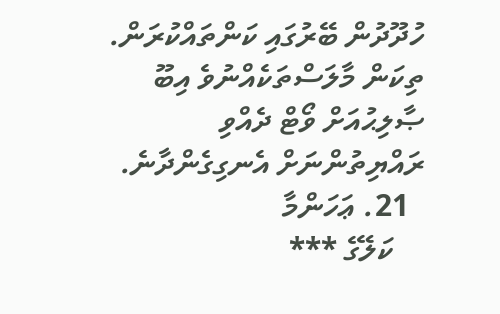ހުދޫދުން ބޭރުގައި ކަންތައްކުރަން. ތިކަން މާލަސްތަކެއްނުވެ އިބޫ ޞާލިޙުއަށް ވޯޓް ދެއްވި ރައްޔިތުންނަށް އެނގިގެންދާނެ.
  21. ޢަހަންމާ
    ކަލޭގެ ***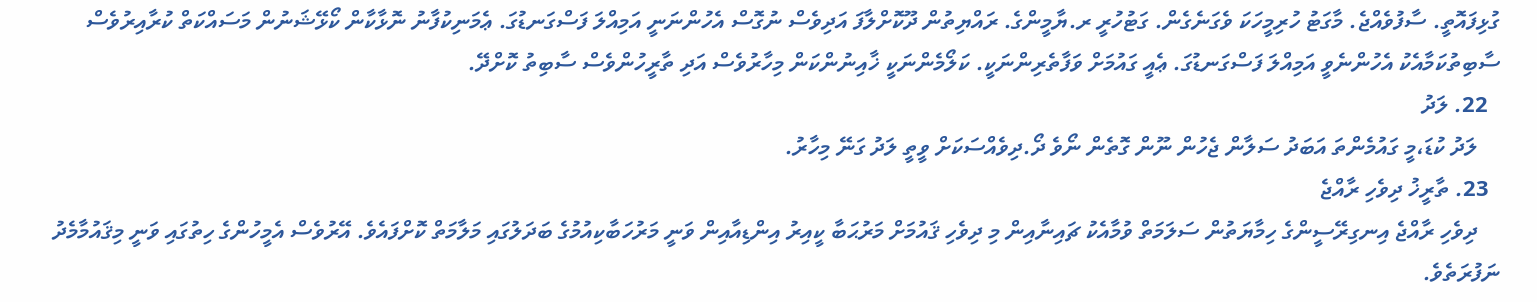ގުޅިފައޮތީ. ސާފުވެއްޖެ. މާގަޓު ހުރިމީހަކަ ވެގަނެގެން. ގަޓުހުރީ ރ.ޔާމީންގެ. ރައްޔިތުން ދޫކޮށްލާފަ އަދިވެސް ނުގޮސް އެހުންނަނީ އަމިއްލަ ފަސްގަނޑުގަ. ޢެމަނިކުފާނު ނޮޅާކާން ކޯޅޭޝަނުން މަސައްކަތް ކުރާއިރުވެސް ސާބިތުކަމާއެކު އެހުންނެވީ އަމިއްލަ ފަސްގަނޑުގަ. ޢެއީ ގައުމަށް ވަފާތެރިންނަކީ. ކަލޯމެންނަކީ ޚާއިނުންކަން މިހާރުވެސް އަދި ތާރީހުންވެސް ސާބިތު ކޮށްދޭ.
  22. ލަދު
    ލަދު ކުޑަ،މީ ގައުމެންތަ އަބަދު ސަލާން ޖެހުން ނޫން ގޮތެން ނޯވެ ދޯ.ދިވެއްސަކަށް ވީތީ ލަދު ގަނޭ މިހާރު.
  23. ތާރީޚު ދިވެހި ރާއްޖެ
    ދިވެހި ރާއްޖެ އިނގިރޭސީންގެ ހިމާޔަތުން ސަލަމަތް ވުމާއެކު ޗައިނާއިން މި ދިވެހި ޤައުމަށް މަރުޙަބާ ކީއިރު އިންޑިއާއިން ވަނީ މަރުހަބާކިއުމުގެ ބަދަލުގައި މަލާމަތް ކޮށްފައެވެ. އޭރުވެސް އެމީހުންގެ ހިތުގައި ވަނީ މިޤައުމާމެދު ނަފުރަތެވެ.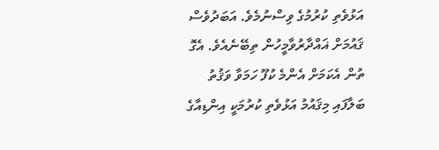އަޅުވެތި ކުރުމުގެ ވިސްނުމެވެ. އަބަދުވެސް ޤައުމަށް ޣައްދާރުވާމީހުން ތިބޭނެއެވެ. އެގޮ ތުން އެކަމަށް އެންމެ ކުފޫ ހަމަވާ ވަޤުތު ބަލާފައި މިޤައުމު އަޅުވެތި ކުރުމަކީ އިންޑިއާގެ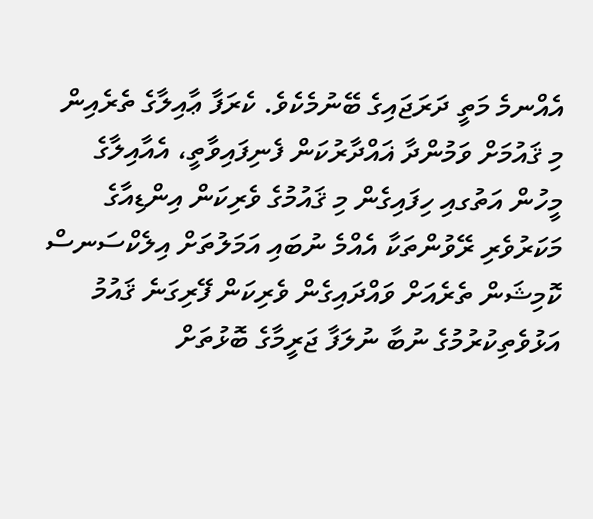އެއްނމެ މަތީ ދަރަޖައިގެ ބޭނުމެކެވެ. ކެރަފާ ޢާއިލާގެ ތެރެއިން މި ޤައުމަށް ވަމުންދާ ޣައްދާރުކަން ފެނިފައިވާތީ، އެއާއިލާގެ މީހުން އަތުގއި ހިފައިގެން މި ޤައުމުގެ ވެރިކަން އިންޑިއާގެ މަކަރުވެރި ރޭވުންތަކާ އެއްމެ ނުބައި އަމަލުތަށް އިލެކްސަނސް ކޮމިޝަން ތެރެއަށް ވައްދައިގެން ވެރިކަން ފޭރިގަނެ ޤައުމު އަޅުވެތިކުރުމުގެ ނުބާ ނުލަފާ ޖަރީމާގެ ބޮޅުތަށް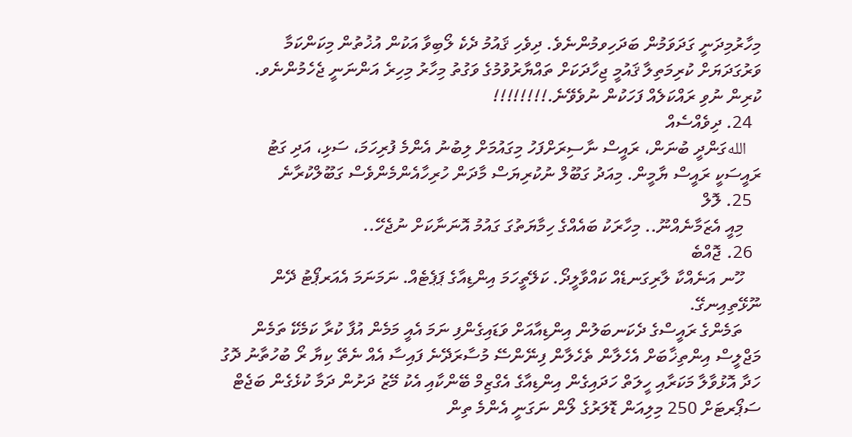މިހާރުމިދަނީ ގަދަވަމުން ބަދަހިވމުންނެވެ. ދިވެހި ޤައުމު ދެކެ ލޯބިވާ އަކުން އުޚުތުން މިކަންކަމާ ވަރުގަދަޔަށް ކުރިމަތިލާ ޤައުމީ ޖިހާދަކަށް ތައްޔާރުވުމުގެ ވަގުތު މިހާރު މިހިރެ އަންނަނީ ޖެހެމުންނެވ. ކުރިން ނުވި ރައްކަލެއް ފަހަކުން ނުވެވޭނެ.!!!!!!!!
  24. ދިވެއްސެއް
    اللهގަންދީ ބުނަން، ރައީސް ނާސިރަށްފަހު މިގައުމަށް ލިބުނު އެންމެ ފުރިހަމަ، ސަޅި، އަދި ގަޓު ރައީސަކީ ރައީސް ޔާމީން. މިއަދު ގަބޫލް ނުކުރިޔަސް މާދަން ހުރިހާއެންމެންވެސް ގަބޫލްކުރާނެ
  25. ލޮލް
    މިއީ އެޒަމާނެއްނޫ.. މިހާރަކު ބައެއްގެ ހިމާޔަތުގަ ގައުމު އޮނަނާކަށް ނުޖެހޭ..
  26. ޖޮއްބެ
    ހޫނ އަނެއްކާ ލާރިގަނޑެއް ކައްވާލީދޯ. ކަލޭތީހަމަ އިންޑިއާގެ ޕަޕެޓެއް. ނަމަނަމަ އެއަރޕޯޓު ދޭން ނޫޅޭތިއިނގޭ.
    ތަމެންގެ ރައީސްގެ ދެކަނބަލުން އިންޑިއާއަށް ވަޑައިގެންފި ނަމަ އެއީ މަމެން އުފާ ކުރާ ކަމެކޭ ތަމެން މަޖްލީސް އިންތިޚާބަށް އެހެލާން ތެހެލާން ފިނޭންސޭ މުސާރަދޭނެ ފައިސާ އެއް ނެތޭ ކިޔާ ރޯ ބުހުތާނު ދޮގު ހަދާ އޮޅުވާލާ މަކަރާއި ހީލަތް ހަދައިގެން އިންޑިއާގެ އެގްޒިމް ބޭންކާއި އެކު މޭޒު ދަށުން ދަމާ ކުޅެގެން ބަޖެޓް ސަޕޯރޓަށް 250 މިލިއަން ޑޮލަރުގެ ލޯން ނަގަނީ އެންމެ ތިން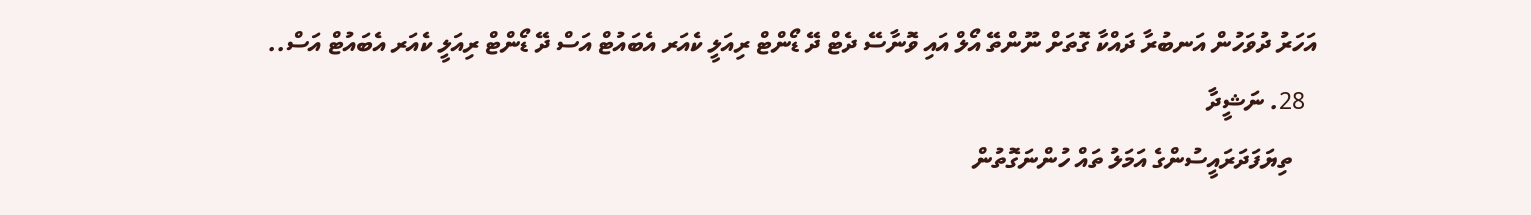އަހަރު ދުވަހުން އަނބުރާ ދައްކާ ގޮތަށް ނޫންތޭ އޯލް އައި ވޮނާސޭ ދެޓް ދޭ ޑޯންޓް ރިއަލީ ކެއަރ އެބައުޓް އަސް ދޭ ޑޯންޓް ރިއަލީ ކެއަރ އެބައުޓް އަސް..
  28. ނަޝީދާ
    ތިޔަފަދަރައީސުންގެ އަމަލު ތައް ހުންނަގޮތުން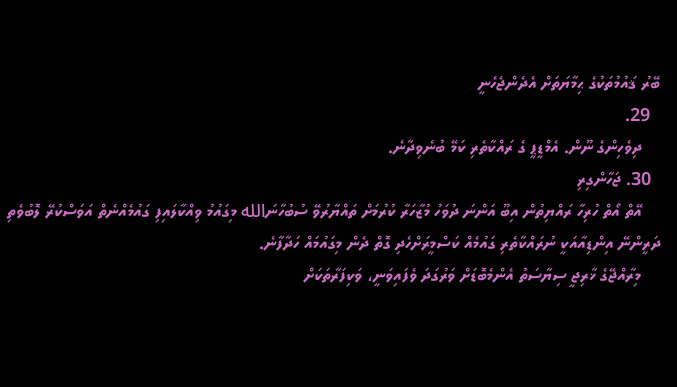ބޭރު ޤައުމުތަކުގެ ޙިމާޔަތަށް އެދެންޖެހެނީ
  29.
    ދިވެހިންގެ ނޫން. އެމްޑީޕީ ގެ ރައްކާތެރި ކަމޭ ބުނެވިދާނެ.
  30. ޖަހާންގިރި
    އޭތް އޯތް ހުރިހާ ރައްޔިތުން އިބޫ އަންނަ ދުވަހު މުޒާހަރާ ކުރުމަށް ތައްޔާރުވޭ ސުބުހާނަالله މިގައުމު ވިއްކާލައިފި ގައުމެއްނެތް އަވަސްކުރޭ ލޮބުވެތި ދަރީންނޭ އިންޑިއާއަކީ ނުރައްކާތެރި ގައުމެއް ކަސްމީރަށްހެދި ގޮތް ދެން މިގައުމައް ހަދާފާނެ.
    މިރާއްޖޭގެ ޚާރިޖީ ސިޔާސަތު އެންމެބޮޑަށް ވަރުގަދަ ވެފައިވަނީ، ވަކިފަރާތަކަށް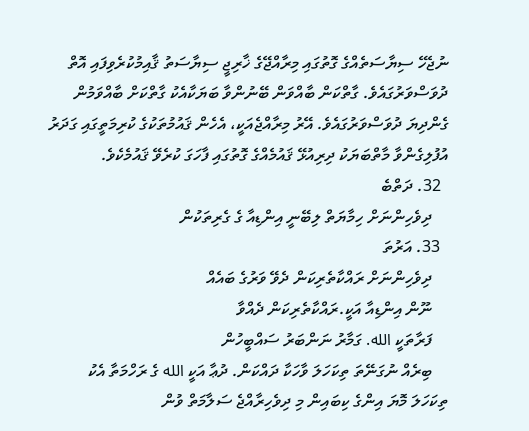ނުޖެހޭ ސިޔާސަތެއްގެ ގޮތުގައި މިރާއްޖޭގެ ޚާރިޖީ ސިޔާސަތު ޤާއިމުކުރެވިފައި އޮތް ދުވަސްވަރުގައެވެ. ގާތްކަން ބާއްވަން ބޭނުންވާ ބަޔަކާއެކު ގާތްކަށް ބާއްވަމުން ގެންދިޔަ ދުވަސްވަރުގައެވެ. އޭރު މިރާއްޖެއަކީ، އެހެން ޤައުމުތަކުގެ ކުރިމަތީގައި ގަދަރު އުފުލިގެންވާ މާތްބަޔަކު ދިރިއުޅޭ ޤައުމެއްގެ ގޮތުގައި ފާހަގަ ކުރެވޭ ޤައުމެކެވެ.
  32. ދަތްބެ
    ދިވެހިންނަށް ހިމާޔަތް ލިބޭނީ އިންޑިއާ ގެ ގެރިތަކުން
  33. އަރުތަ
    ދިވެހިންނަށް ރައްކާތެރިކަން ދެވޭ ވަރުގެ ބައެއް
    ނޫން އިންޑިއާ އަކީ.ރައްކާތެރިކަން ދެއްވާ
    ފަރާތަކީ الله. ގަމާރު ނަންބަރު ސައްބީހުން
    ބިރެއް ނުގަނޭތަ ތިކަހަލަ ވާހަކާ ދައްކަން. ދުޢާ އަކީ الله ގެ ރަހްމަތާ އެކު ތިކަހަލަ މޮޔަ އިންގެ ކިބައިން މި ދިވެހިރާއްޖެ ސަލާމަތް ވުން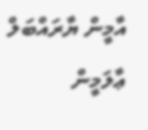އާމީން ޔާރައްބަލް ޢާލަމީން